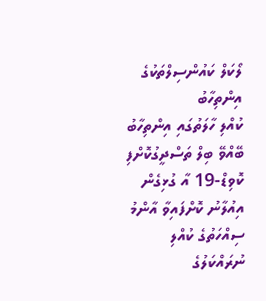ލޯކަލް ކައުންސިލްތަކުގެ އިންތިހާބު
ކުއްލި ހާލަތުގައި އިންތިހާބު ބޭއްވޭ ބިލް ތަސްދީގުކޮށްފި
ކޮވިޑް-19 އާ ގުޅިގެން އިއުލާނު ކޮށްފައިވާ އާންމު ސިއްހަތުގެ ކުއްލި ނުރައްކަލުގެ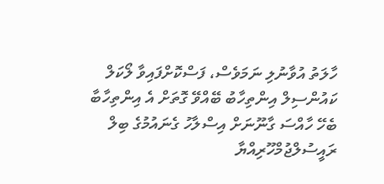ހާލަތު އުވާނުލި ނަމަވެސް، ފަސްކޮށްފައިވާ ލޯކަލް ކައުންސިލް އިންތިހާބު ބޭއްވޭ ގޮތަށް އެ އިންތިހާބާ ބެހޭ ހާއްސަ ގާނޫނަށް އިސްލާހު ގެނައުމުގެ ބިލް ރައީސުލްޖުމްހޫރިއްޔާ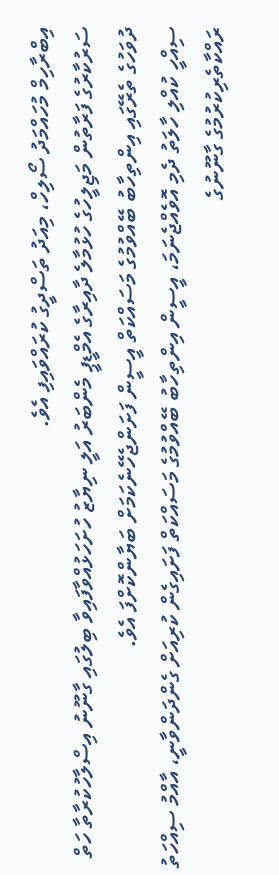އިބްރާހިމް މުހައްމަދު ސޯލިހް، މިއަދު ތަސްދީގު ކުރައްވައިފި އެވެ.
ސަރުކާރުގެ ފަރާތުން މަޖިލީހުގެ ހުޅުމާލެ ދާއިރާގެ އެމްޑީޕީ މެންބަރު އަލީ ނިޔާޒު ހުށަހަޅުއްވާފައިވާ ބިލުގައި ގާނޫނު އިސްލާހުކުރާތާ ހަތް ދުވަހުގެ ތެރޭގައި އިންތިހާބު ބޭއްވުމުގެ މަސައްކަތް އީސީން ފަށަންޖެހޭނެކަމަށް ބަޔާންކޮށްފަ އެވެ.
ސިއްހީ ކުއްލި ހާލަތު ދެމި އޮވެއްޖެނަމަ، އީސީން އިންތިހާބު ބޭއްވުމުގެ މަސައްކަތް ފަށައިގެން ކުރިއަށް ގެންދަންވާނީ، އާއްމު ސިއްހަތު ރައްކާތެރިކުރުމުގެ ގާނޫނުގެ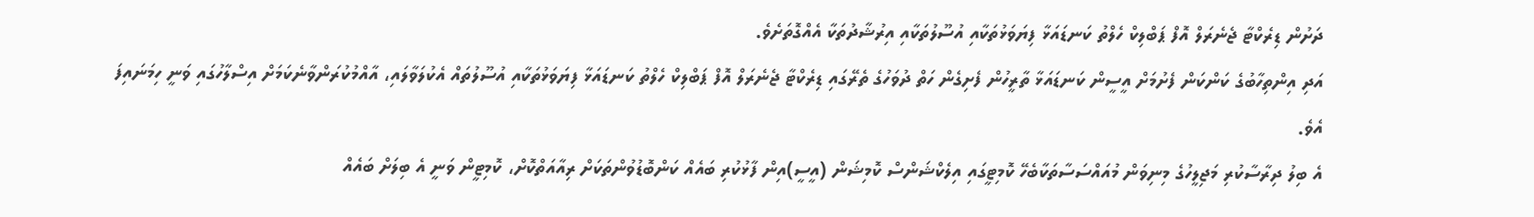ދަށުން ޑިރެކްޓާ ޖެނެރަލް އޮފް ޕަބްލިކް ހެލްތު ކަނޑައަޅާ ފިޔަވަޅުތަކާއި އުސޫލުތަކާއި އިރުޝާދުތަކާ އެއްގޮތަށެވެ.
އަދި އިންތިހާބުގެ ކަންކަން ފެށުމަށް އީސީން ކަނޑައަޅާ ތާރީހުން ފެށިގެން ހަތް ދުވަހުގެ ތެރޭގައި ޑިރެކްޓާ ޖެނެރަލް އޮފް ޕަބްލިކް ހެލްތު ކަނޑައަޅާ ފިޔަވަޅުތަކާއި އުސޫލުތައް އެކުލަވާލައި، އާއްމުކުރަންވާނެކަމަށް އިސްލާހުގައި ވަނީ ހިމަނައިފަ އެވެ.
އެ ބިލު ދިރާސާކުރި މަޖިލީހުގެ މިނިވަން މުއައްސަސާތަކާބެހޭ ކޮމިޓީގައި އިލެކްޝަންސް ކޮމިޝަން (އީސީ)އިން ފާޅުކުރި ބައެއް ކަންބޮޑުވުންތަކަށް ރިއާއަތްކޮށް، ކޮމިޓީން ވަނީ އެ ބިލަށް ބައެއް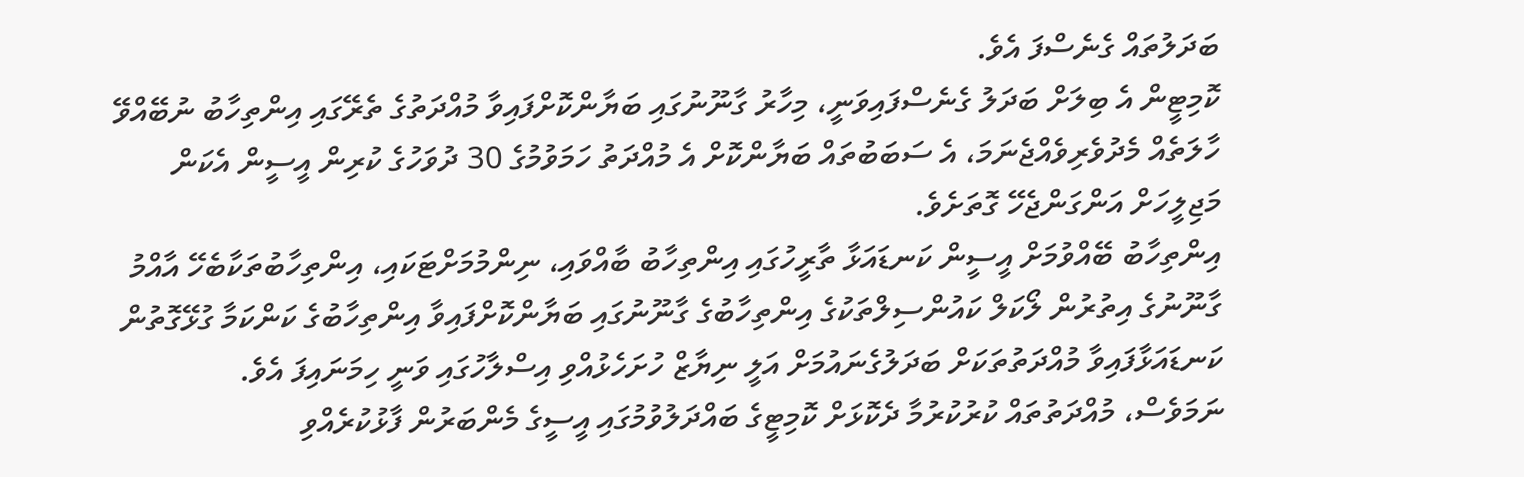ބަދަލުތައް ގެނެސްފަ އެވެ.
ކޮމިޓީން އެ ބިލަށް ބަދަލު ގެނެސްފައިވަނީ، މިހާރު ގާނޫނުގައި ބަޔާންކޮށްފައިވާ މުއްދަތުގެ ތެރޭގައި އިންތިހާބު ނުބޭއްވޭ ހާލަތެއް މެދުވެރިވެއްޖެނަމަ، އެ ސަބަބުތައް ބަޔާންކޮށް އެ މުއްދަތު ހަމަވުމުގެ 30 ދުވަހުގެ ކުރިން އީސީން އެކަން މަޖިލީހަށް އަންގަންޖެހޭ ގޮތަށެވެ.
އިންތިހާބު ބޭއްވުމަށް އީސީން ކަނޑައަޅާ ތާރީހުގައި އިންތިހާބު ބާއްވައި، ނިންމުމަށްޓަކައި، އިންތިހާބުތަކާބެހޭ އާއްމު ގާނޫނުގެ އިތުރުން ލޯކަލް ކައުންސިލްތަކުގެ އިންތިހާބުގެ ގާނޫނުގައި ބަޔާންކޮށްފައިވާ އިންތިހާބުގެ ކަންކަމާ ގުޅޭގޮތުން ކަނޑައަޅާފައިވާ މުއްދަތުތަކަށް ބަދަލުގެނައުމަށް އަލީ ނިޔާޒް ހުށަހެޅުއްވި އިސްލާހުގައި ވަނީ ހިމަނައިފަ އެވެ.
ނަމަވެސް، މުއްދަތުތައް ކުރުކުރުމާ ދެކޮޅަށް ކޮމިޓީގެ ބައްދަލުވުމުގައި އީސީގެ މެންބަރުން ފާޅުކުރެއްވި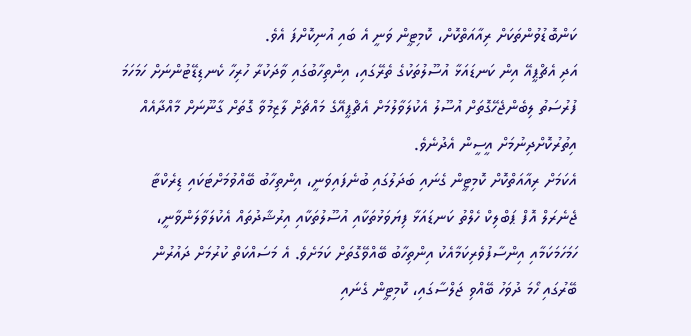ކަންބޮޑުވުންތަކަށް ރިއާއަތްކޮށް، ކޮމިޓީން ވަނީ އެ ބައި އުނިކޮށްފަ އެވެ.
އަދި އެޗްޕީއޭ އިން ކަނޑައަޅާ އުސޫލުތަކުގެ ތެރޭގައި، އިންތިހާބުގައި ވާދަކުރާ ހުރިހާ ކެނޑިޑޭޓުންނަށް ހަމަހަމަ ފުރުސަތު ލިބެންޖެހޭގޮތަށް އުސޫލު އެކުލަވާލުމަށް އެޗްޕީއޭގެ މައްޗަށް ލާޒިމުވާ ގޮތަށް ގާނޫނަށް މާއްދާއެއް އިތުރުކޮށްދިނުމަށް އީސީން އެދުނެވެ.
އެކަމަށް ރިއާއަތްކޮށް ކޮމިޓީން ގެނައި ބަދަލުގައި ބުނެފައިވަނީ، އިންތިހާބު ބޭއްވުމަށްޓަކައި ޑިރެކްޓާ ޖެނެރަލް އޮފް ޕަބްލިކް ހެލްތު ކަނޑައަޅާ ފިޔަވަޅުތަކާއި އުސޫލުތަކާއި އިރުޝާދުތައް އެކުލަވާލަންވާނީ، ހަމަހަމަކަމާއި އިންސާފުވެރިކަމާއެކު އިންތިހާބު ބޭއްވޭގޮތަށް ކަމަށެވެ. އެ މަސައްކަތް ކުރުމަށް ދައުރުން ބޭރުގައި ހޯމަ ދުވަހު ބޭއްވި ޖަލްސާގައި، ކޮމިޓީން ގެނައި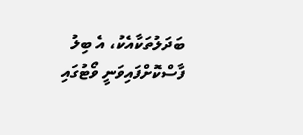ބަދަލުތަކާއެކު، އެ ބިލު ފާސްކޮށްފައިވަނީ ވޯޓުގައި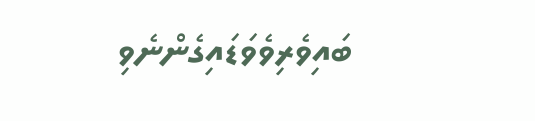ބައިވެރިވެވަޑައިގެންނެވި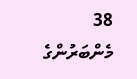38 މެންބަރުންގެ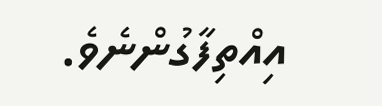އިއްތިފާގުންނެވެ.